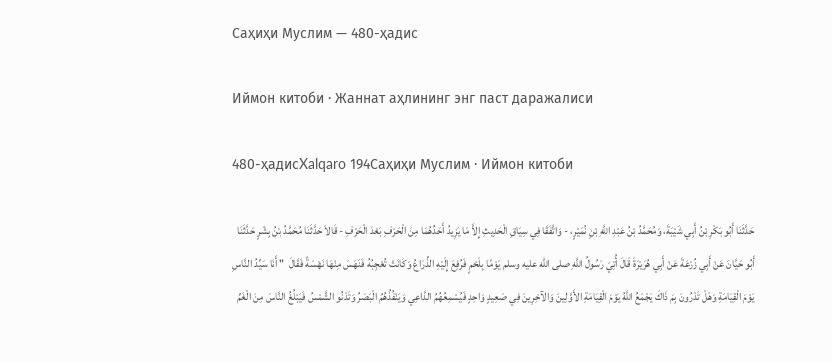Саҳиҳи Муслим — 480-ҳадис

Иймон китоби · Жаннат аҳлининг энг паст даражалиси

480-ҳадисXalqaro 194Саҳиҳи Муслим · Иймон китоби

حَدَّثَنَا أَبُو بَكْرِ بْنُ أَبِي شَيْبَةَ، وَمُحَمَّدُ بْنُ عَبْدِ اللَّهِ بْنِ نُمَيْرٍ، - وَاتَّفَقَا فِي سِيَاقِ الْحَدِيثِ إِلاَّ مَا يَزِيدُ أَحَدُهُمَا مِنَ الْحَرْفِ بَعْدَ الْحَرْفِ - قَالاَ حَدَّثَنَا مُحَمَّدُ بْنُ بِشْرٍ حَدَّثَنَا أَبُو حَيَّانَ عَنْ أَبِي زُرْعَةَ عَنْ أَبِي هُرَيْرَةَ قَالَ أُتِيَ رَسُولُ اللَّهِ صلى الله عليه وسلم يَوْمًا بِلَحْمٍ فَرُفِعَ إِلَيْهِ الذِّرَاعُ وَكَانَتْ تُعْجِبُهُ فَنَهَسَ مِنْهَا نَهْسَةً فَقَالَ  " أَنَا سَيِّدُ النَّاسِ يَوْمَ الْقِيَامَةِ وَهَلْ تَدْرُونَ بِمَ ذَاكَ يَجْمَعُ اللَّهُ يَوْمَ الْقِيَامَةِ الأَوَّلِينَ وَالآخِرِينَ فِي صَعِيدٍ وَاحِدٍ فَيُسْمِعُهُمُ الدَّاعِي وَيَنْفُذُهُمُ الْبَصَرُ وَتَدْنُو الشَّمْسُ فَيَبْلُغُ النَّاسَ مِنَ الْغَمِّ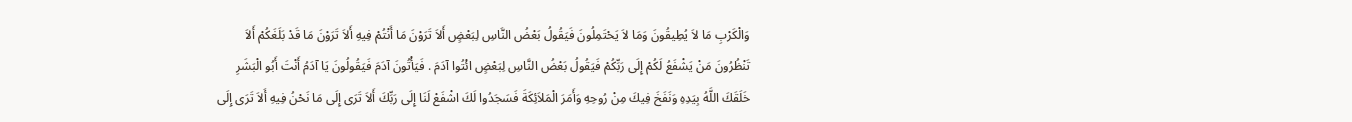وَالْكَرْبِ مَا لاَ يُطِيقُونَ وَمَا لاَ يَحْتَمِلُونَ فَيَقُولُ بَعْضُ النَّاسِ لِبَعْضٍ أَلاَ تَرَوْنَ مَا أَنْتُمْ فِيهِ أَلاَ تَرَوْنَ مَا قَدْ بَلَغَكُمْ أَلاَ تَنْظُرُونَ مَنْ يَشْفَعُ لَكُمْ إِلَى رَبِّكُمْ فَيَقُولُ بَعْضُ النَّاسِ لِبَعْضٍ ائْتُوا آدَمَ . فَيَأْتُونَ آدَمَ فَيَقُولُونَ يَا آدَمُ أَنْتَ أَبُو الْبَشَرِ خَلَقَكَ اللَّهُ بِيَدِهِ وَنَفَخَ فِيكَ مِنْ رُوحِهِ وَأَمَرَ الْمَلاَئِكَةَ فَسَجَدُوا لَكَ اشْفَعْ لَنَا إِلَى رَبِّكَ أَلاَ تَرَى إِلَى مَا نَحْنُ فِيهِ أَلاَ تَرَى إِلَى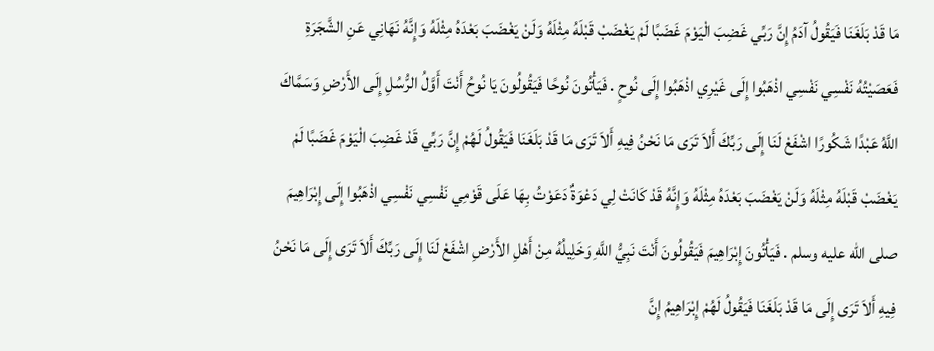مَا قَدْ بَلَغَنَا فَيَقُولُ آدَمُ إِنَّ رَبِّي غَضِبَ الْيَوْمَ غَضَبًا لَمْ يَغْضَبْ قَبْلَهُ مِثْلَهُ وَلَنْ يَغْضَبَ بَعْدَهُ مِثْلَهُ وَإِنَّهُ نَهَانِي عَنِ الشَّجَرَةِ فَعَصَيْتُهُ نَفْسِي نَفْسِي اذْهَبُوا إِلَى غَيْرِي اذْهَبُوا إِلَى نُوحٍ . فَيَأْتُونَ نُوحًا فَيَقُولُونَ يَا نُوحُ أَنْتَ أَوَّلُ الرُّسُلِ إِلَى الأَرْضِ وَسَمَّاكَ اللَّهُ عَبْدًا شَكُورًا اشْفَعْ لَنَا إِلَى رَبِّكَ أَلاَ تَرَى مَا نَحْنُ فِيهِ أَلاَ تَرَى مَا قَدْ بَلَغَنَا فَيَقُولُ لَهُمْ إِنَّ رَبِّي قَدْ غَضِبَ الْيَوْمَ غَضَبًا لَمْ يَغْضَبْ قَبْلَهُ مِثْلَهُ وَلَنْ يَغْضَبَ بَعْدَهُ مِثْلَهُ وَإِنَّهُ قَدْ كَانَتْ لِي دَعْوَةٌ دَعَوْتُ بِهَا عَلَى قَوْمِي نَفْسِي نَفْسِي اذْهَبُوا إِلَى إِبْرَاهِيمَ صلى الله عليه وسلم . فَيَأْتُونَ إِبْرَاهِيمَ فَيَقُولُونَ أَنْتَ نَبِيُّ اللَّهِ وَخَلِيلُهُ مِنْ أَهْلِ الأَرْضِ اشْفَعْ لَنَا إِلَى رَبِّكَ أَلاَ تَرَى إِلَى مَا نَحْنُ فِيهِ أَلاَ تَرَى إِلَى مَا قَدْ بَلَغَنَا فَيَقُولُ لَهُمْ إِبْرَاهِيمُ إِنَّ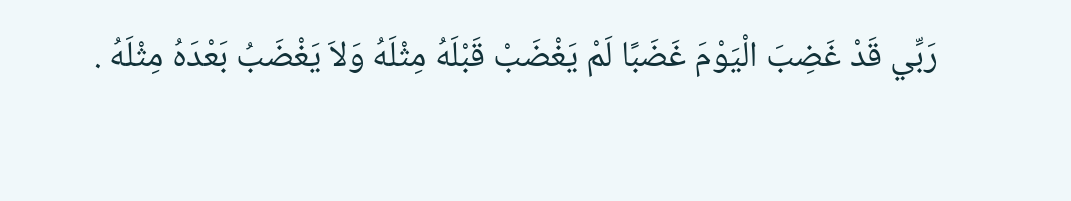رَبِّي قَدْ غَضِبَ الْيَوْمَ غَضَبًا لَمْ يَغْضَبْ قَبْلَهُ مِثْلَهُ وَلاَ يَغْضَبُ بَعْدَهُ مِثْلَهُ .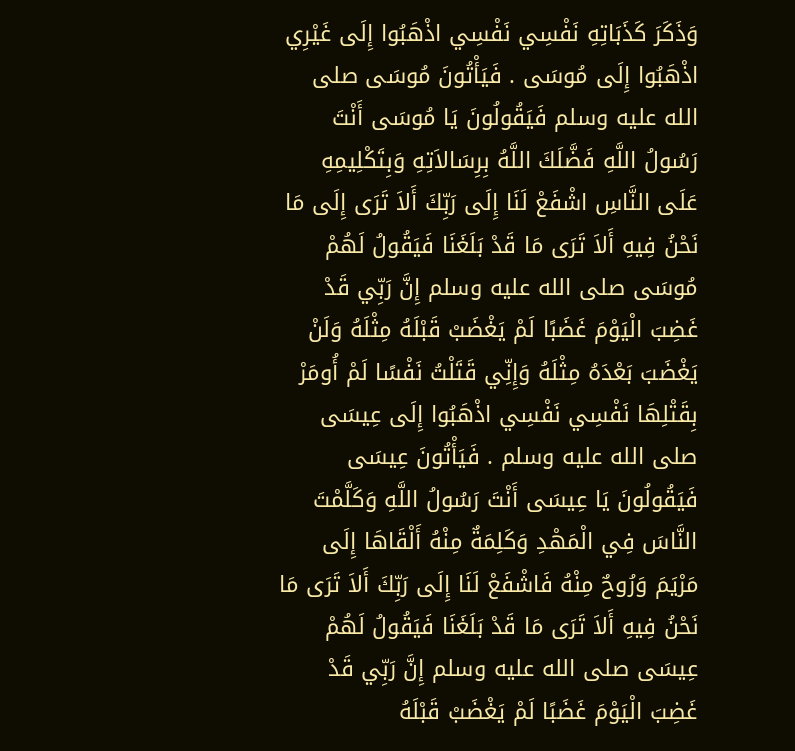وَذَكَرَ كَذَبَاتِهِ نَفْسِي نَفْسِي اذْهَبُوا إِلَى غَيْرِي اذْهَبُوا إِلَى مُوسَى . فَيَأْتُونَ مُوسَى صلى الله عليه وسلم فَيَقُولُونَ يَا مُوسَى أَنْتَ رَسُولُ اللَّهِ فَضَّلَكَ اللَّهُ بِرِسَالاَتِهِ وَبِتَكْلِيمِهِ عَلَى النَّاسِ اشْفَعْ لَنَا إِلَى رَبِّكَ أَلاَ تَرَى إِلَى مَا نَحْنُ فِيهِ أَلاَ تَرَى مَا قَدْ بَلَغَنَا فَيَقُولُ لَهُمْ مُوسَى صلى الله عليه وسلم إِنَّ رَبِّي قَدْ غَضِبَ الْيَوْمَ غَضَبًا لَمْ يَغْضَبْ قَبْلَهُ مِثْلَهُ وَلَنْ يَغْضَبَ بَعْدَهُ مِثْلَهُ وَإِنِّي قَتَلْتُ نَفْسًا لَمْ أُومَرْ بِقَتْلِهَا نَفْسِي نَفْسِي اذْهَبُوا إِلَى عِيسَى صلى الله عليه وسلم . فَيَأْتُونَ عِيسَى فَيَقُولُونَ يَا عِيسَى أَنْتَ رَسُولُ اللَّهِ وَكَلَّمْتَ النَّاسَ فِي الْمَهْدِ وَكَلِمَةٌ مِنْهُ أَلْقَاهَا إِلَى مَرْيَمَ وَرُوحٌ مِنْهُ فَاشْفَعْ لَنَا إِلَى رَبِّكَ أَلاَ تَرَى مَا نَحْنُ فِيهِ أَلاَ تَرَى مَا قَدْ بَلَغَنَا فَيَقُولُ لَهُمْ عِيسَى صلى الله عليه وسلم إِنَّ رَبِّي قَدْ غَضِبَ الْيَوْمَ غَضَبًا لَمْ يَغْضَبْ قَبْلَهُ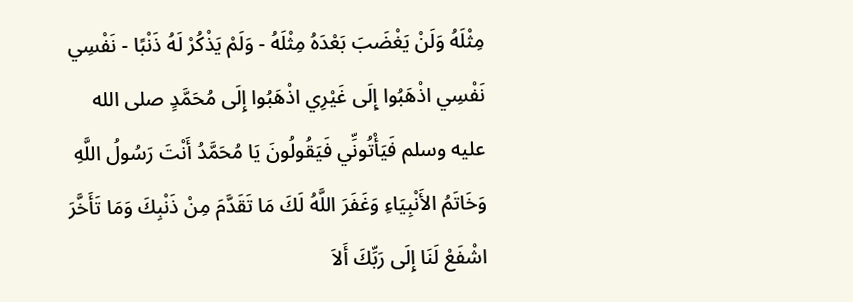مِثْلَهُ وَلَنْ يَغْضَبَ بَعْدَهُ مِثْلَهُ - وَلَمْ يَذْكُرْ لَهُ ذَنْبًا - نَفْسِي نَفْسِي اذْهَبُوا إِلَى غَيْرِي اذْهَبُوا إِلَى مُحَمَّدٍ صلى الله عليه وسلم فَيَأْتُونِّي فَيَقُولُونَ يَا مُحَمَّدُ أَنْتَ رَسُولُ اللَّهِ وَخَاتَمُ الأَنْبِيَاءِ وَغَفَرَ اللَّهُ لَكَ مَا تَقَدَّمَ مِنْ ذَنْبِكَ وَمَا تَأَخَّرَ اشْفَعْ لَنَا إِلَى رَبِّكَ أَلاَ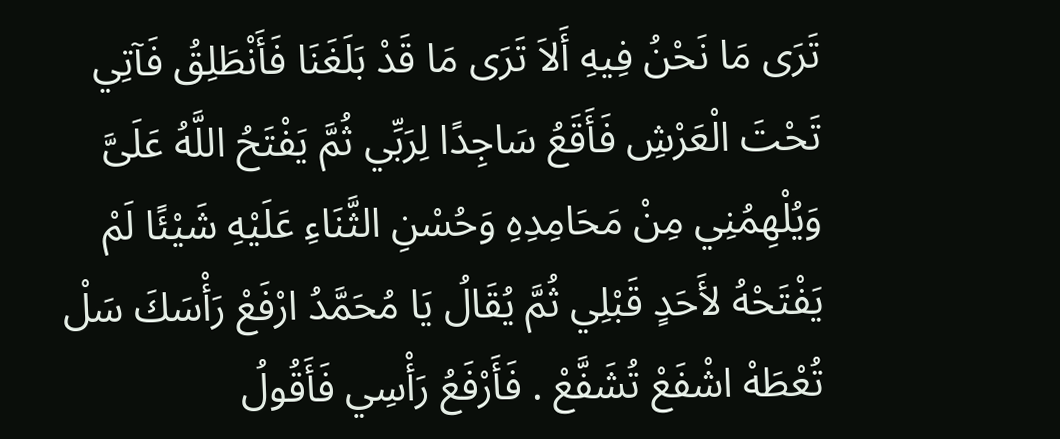تَرَى مَا نَحْنُ فِيهِ أَلاَ تَرَى مَا قَدْ بَلَغَنَا فَأَنْطَلِقُ فَآتِي تَحْتَ الْعَرْشِ فَأَقَعُ سَاجِدًا لِرَبِّي ثُمَّ يَفْتَحُ اللَّهُ عَلَىَّ وَيُلْهِمُنِي مِنْ مَحَامِدِهِ وَحُسْنِ الثَّنَاءِ عَلَيْهِ شَيْئًا لَمْ يَفْتَحْهُ لأَحَدٍ قَبْلِي ثُمَّ يُقَالُ يَا مُحَمَّدُ ارْفَعْ رَأْسَكَ سَلْ تُعْطَهْ اشْفَعْ تُشَفَّعْ . فَأَرْفَعُ رَأْسِي فَأَقُولُ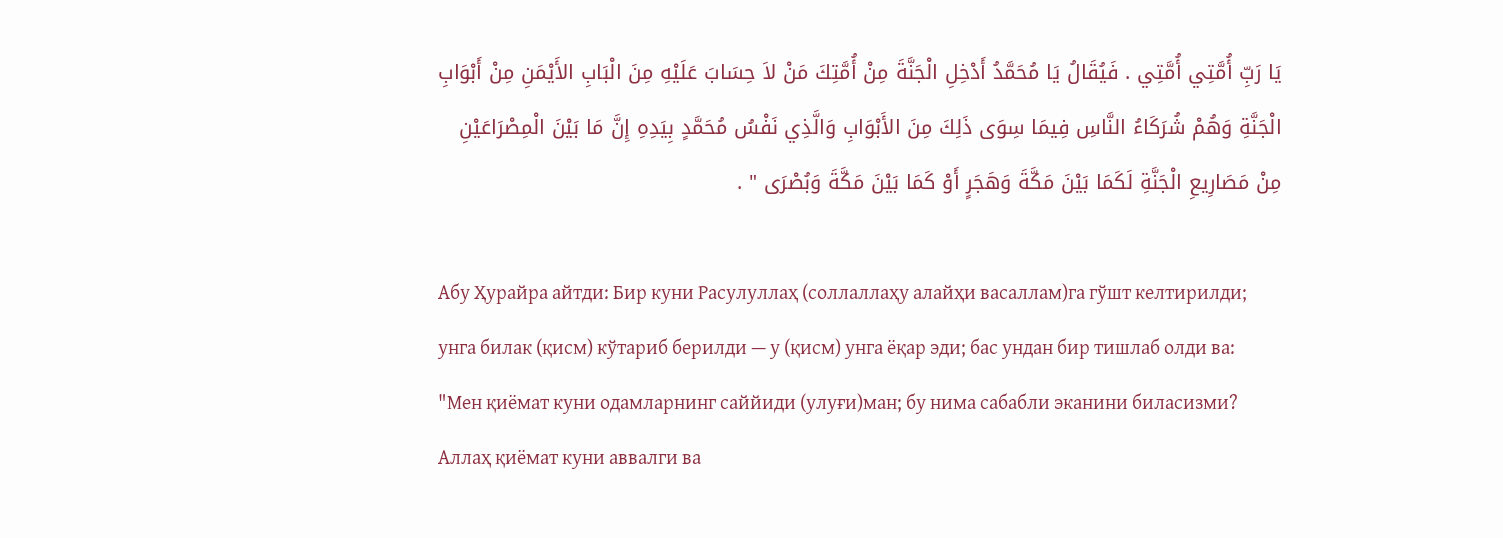يَا رَبِّ أُمَّتِي أُمَّتِي . فَيُقَالُ يَا مُحَمَّدُ أَدْخِلِ الْجَنَّةَ مِنْ أُمَّتِكَ مَنْ لاَ حِسَابَ عَلَيْهِ مِنَ الْبَابِ الأَيْمَنِ مِنْ أَبْوَابِ الْجَنَّةِ وَهُمْ شُرَكَاءُ النَّاسِ فِيمَا سِوَى ذَلِكَ مِنَ الأَبْوَابِ وَالَّذِي نَفْسُ مُحَمَّدٍ بِيَدِهِ إِنَّ مَا بَيْنَ الْمِصْرَاعَيْنِ مِنْ مَصَارِيعِ الْجَنَّةِ لَكَمَا بَيْنَ مَكَّةَ وَهَجَرٍ أَوْ كَمَا بَيْنَ مَكَّةَ وَبُصْرَى " .

Абу Ҳурайра айтди: Бир куни Расулуллаҳ (соллаллаҳу алайҳи васаллам)га гўшт келтирилди; унга билак (қисм) кўтариб берилди — у (қисм) унга ёқар эди; бас ундан бир тишлаб олди ва: "Мен қиёмат куни одамларнинг саййиди (улуғи)ман; бу нима сабабли эканини биласизми? Аллаҳ қиёмат куни аввалги ва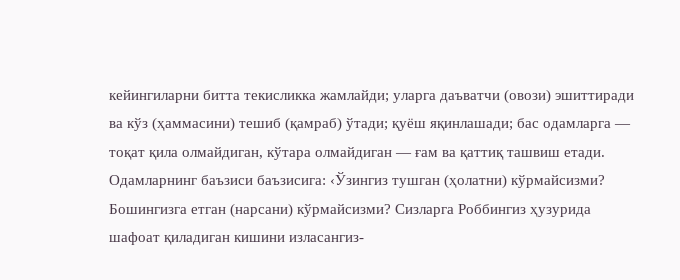кейингиларни битта текисликка жамлайди; уларга даъватчи (овози) эшиттиради ва кўз (ҳаммасини) тешиб (қамраб) ўтади; қуёш яқинлашади; бас одамларга — тоқат қила олмайдиган, кўтара олмайдиган — ғам ва қаттиқ ташвиш етади. Одамларнинг баъзиси баъзисига: ‹Ўзингиз тушган (ҳолатни) кўрмайсизми? Бошингизга етган (нарсани) кўрмайсизми? Сизларга Роббингиз ҳузурида шафоат қиладиган кишини изласангиз-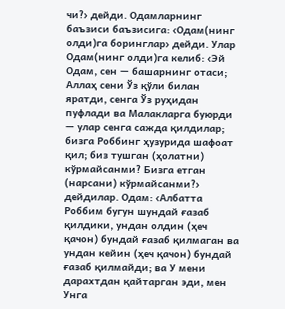чи?› дейди. Одамларнинг баъзиси баъзисига: ‹Одам(нинг олди)га боринглар› дейди. Улар Одам(нинг олди)га келиб: ‹Эй Одам, сен — башарнинг отаси; Аллаҳ сени Ўз қўли билан яратди, сенга Ўз руҳидан пуфлади ва Малакларга буюрди — улар сенга сажда қилдилар; бизга Роббинг ҳузурида шафоат қил; биз тушган (ҳолатни) кўрмайсанми? Бизга етган (нарсани) кўрмайсанми?› дейдилар. Одам: ‹Албатта Роббим бугун шундай ғазаб қилдики, ундан олдин (ҳеч қачон) бундай ғазаб қилмаган ва ундан кейин (ҳеч қачон) бундай ғазаб қилмайди; ва У мени дарахтдан қайтарган эди, мен Унга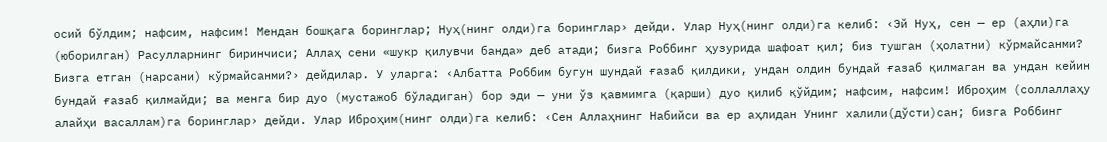осий бўлдим; нафсим, нафсим! Мендан бошқага боринглар; Нуҳ(нинг олди)га боринглар› дейди. Улар Нуҳ(нинг олди)га келиб: ‹Эй Нуҳ, сен — ер (аҳли)га (юборилган) Расулларнинг биринчиси; Аллаҳ сени «шукр қилувчи банда» деб атади; бизга Роббинг ҳузурида шафоат қил; биз тушган (ҳолатни) кўрмайсанми? Бизга етган (нарсани) кўрмайсанми?› дейдилар. У уларга: ‹Албатта Роббим бугун шундай ғазаб қилдики, ундан олдин бундай ғазаб қилмаган ва ундан кейин бундай ғазаб қилмайди; ва менга бир дуо (мустажоб бўладиган) бор эди — уни ўз қавмимга (қарши) дуо қилиб қўйдим; нафсим, нафсим! Иброҳим (соллаллаҳу алайҳи васаллам)га боринглар› дейди. Улар Иброҳим(нинг олди)га келиб: ‹Сен Аллаҳнинг Набийси ва ер аҳлидан Унинг халили(дўсти)сан; бизга Роббинг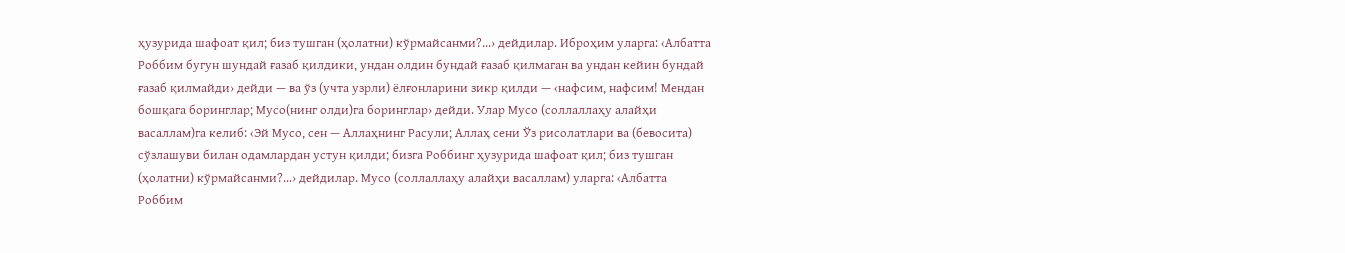ҳузурида шафоат қил; биз тушган (ҳолатни) кўрмайсанми?...› дейдилар. Иброҳим уларга: ‹Албатта Роббим бугун шундай ғазаб қилдики, ундан олдин бундай ғазаб қилмаган ва ундан кейин бундай ғазаб қилмайди› дейди — ва ўз (учта узрли) ёлғонларини зикр қилди — ‹нафсим, нафсим! Мендан бошқага боринглар; Мусо(нинг олди)га боринглар› дейди. Улар Мусо (соллаллаҳу алайҳи васаллам)га келиб: ‹Эй Мусо, сен — Аллаҳнинг Расули; Аллаҳ сени Ўз рисолатлари ва (бевосита) сўзлашуви билан одамлардан устун қилди; бизга Роббинг ҳузурида шафоат қил; биз тушган (ҳолатни) кўрмайсанми?...› дейдилар. Мусо (соллаллаҳу алайҳи васаллам) уларга: ‹Албатта Роббим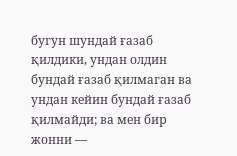бугун шундай ғазаб қилдики, ундан олдин бундай ғазаб қилмаган ва ундан кейин бундай ғазаб қилмайди; ва мен бир жонни —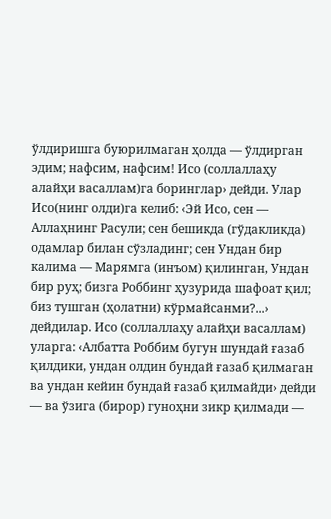ўлдиришга буюрилмаган ҳолда — ўлдирган эдим; нафсим, нафсим! Исо (соллаллаҳу алайҳи васаллам)га боринглар› дейди. Улар Исо(нинг олди)га келиб: ‹Эй Исо, сен — Аллаҳнинг Расули; сен бешикда (гўдакликда) одамлар билан сўзладинг; сен Ундан бир калима — Марямга (инъом) қилинган, Ундан бир руҳ; бизга Роббинг ҳузурида шафоат қил; биз тушган (ҳолатни) кўрмайсанми?...› дейдилар. Исо (соллаллаҳу алайҳи васаллам) уларга: ‹Албатта Роббим бугун шундай ғазаб қилдики, ундан олдин бундай ғазаб қилмаган ва ундан кейин бундай ғазаб қилмайди› дейди — ва ўзига (бирор) гуноҳни зикр қилмади —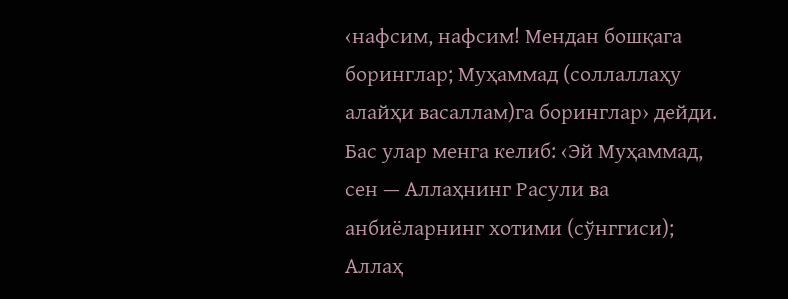‹нафсим, нафсим! Мендан бошқага боринглар; Муҳаммад (соллаллаҳу алайҳи васаллам)га боринглар› дейди. Бас улар менга келиб: ‹Эй Муҳаммад, сен — Аллаҳнинг Расули ва анбиёларнинг хотими (сўнггиси); Аллаҳ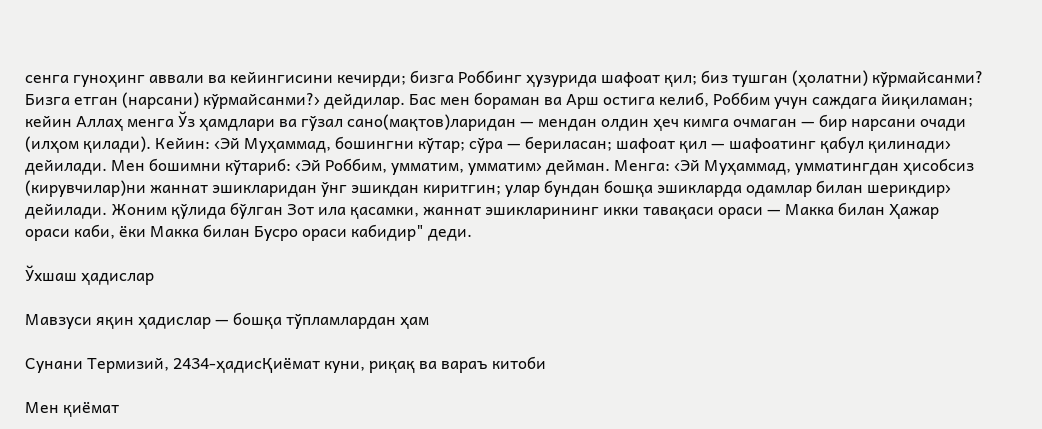сенга гуноҳинг аввали ва кейингисини кечирди; бизга Роббинг ҳузурида шафоат қил; биз тушган (ҳолатни) кўрмайсанми? Бизга етган (нарсани) кўрмайсанми?› дейдилар. Бас мен бораман ва Арш остига келиб, Роббим учун саждага йиқиламан; кейин Аллаҳ менга Ўз ҳамдлари ва гўзал сано(мақтов)ларидан — мендан олдин ҳеч кимга очмаган — бир нарсани очади (илҳом қилади). Кейин: ‹Эй Муҳаммад, бошингни кўтар; сўра — бериласан; шафоат қил — шафоатинг қабул қилинади› дейилади. Мен бошимни кўтариб: ‹Эй Роббим, умматим, умматим› дейман. Менга: ‹Эй Муҳаммад, умматингдан ҳисобсиз (кирувчилар)ни жаннат эшикларидан ўнг эшикдан киритгин; улар бундан бошқа эшикларда одамлар билан шерикдир› дейилади. Жоним қўлида бўлган Зот ила қасамки, жаннат эшикларининг икки тавақаси ораси — Макка билан Ҳажар ораси каби, ёки Макка билан Бусро ораси кабидир" деди.

Ўхшаш ҳадислар

Мавзуси яқин ҳадислар — бошқа тўпламлардан ҳам

Сунани Термизий, 2434-ҳадисҚиёмат куни, риқақ ва вараъ китоби

Мен қиёмат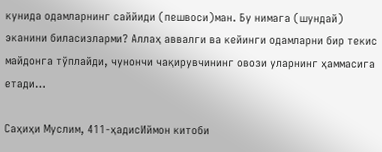кунида одамларнинг саййиди (пешвоси)ман. Бу нимага (шундай) эканини биласизларми? Аллаҳ аввалги ва кейинги одамларни бир текис майдонга тўплайди, чунончи чақирувчининг овози уларнинг ҳаммасига етади…

Саҳиҳи Муслим, 411-ҳадисИймон китоби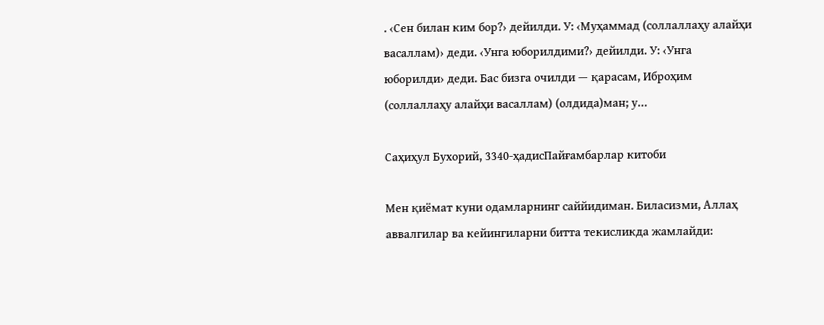. ‹Сен билан ким бор?› дейилди. У: ‹Муҳаммад (соллаллаҳу алайҳи васаллам)› деди. ‹Унга юборилдими?› дейилди. У: ‹Унга юборилди› деди. Бас бизга очилди — қарасам, Иброҳим (соллаллаҳу алайҳи васаллам) (олдида)ман; у…

Саҳиҳул Бухорий, 3340-ҳадисПайғамбарлар китоби

Мен қиёмат куни одамларнинг саййидиман. Биласизми, Аллаҳ аввалгилар ва кейингиларни битта текисликда жамлайди: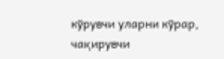кўрувчи уларни кўрар, чақирувчи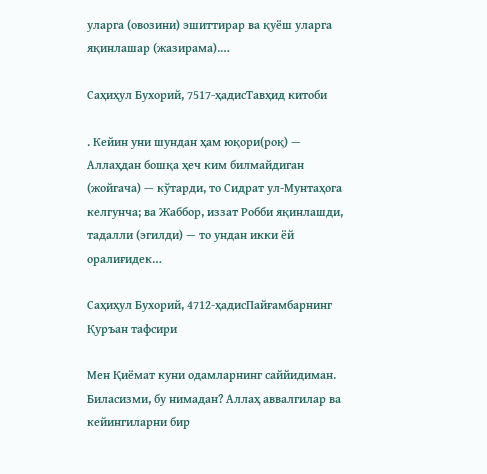уларга (овозини) эшиттирар ва қуёш уларга яқинлашар (жазирама).…

Саҳиҳул Бухорий, 7517-ҳадисТавҳид китоби

. Кейин уни шундан ҳам юқори(роқ) — Аллаҳдан бошқа ҳеч ким билмайдиган (жойгача) — кўтарди, то Сидрат ул-Мунтаҳога келгунча; ва Жаббор, иззат Робби яқинлашди, тадалли (эгилди) — то ундан икки ёй оралиғидек…

Саҳиҳул Бухорий, 4712-ҳадисПайғамбарнинг Қуръан тафсири

Мен Қиёмат куни одамларнинг саййидиман. Биласизми, бу нимадан? Аллаҳ аввалгилар ва кейингиларни бир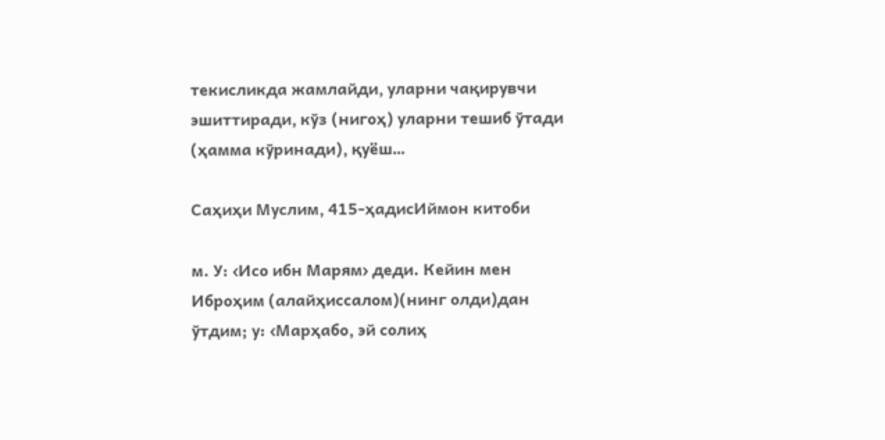текисликда жамлайди, уларни чақирувчи эшиттиради, кўз (нигоҳ) уларни тешиб ўтади (ҳамма кўринади), қуёш…

Саҳиҳи Муслим, 415-ҳадисИймон китоби

м. У: ‹Исо ибн Марям› деди. Кейин мен Иброҳим (алайҳиссалом)(нинг олди)дан ўтдим; у: ‹Марҳабо, эй солиҳ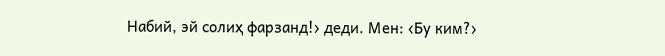Набий, эй солиҳ фарзанд!› деди. Мен: ‹Бу ким?›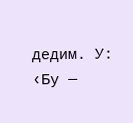дедим. У: ‹Бу —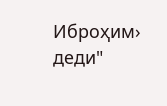Иброҳим› деди"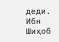деди. Ибн Шиҳоб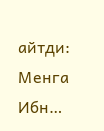айтди: Менга Ибн…